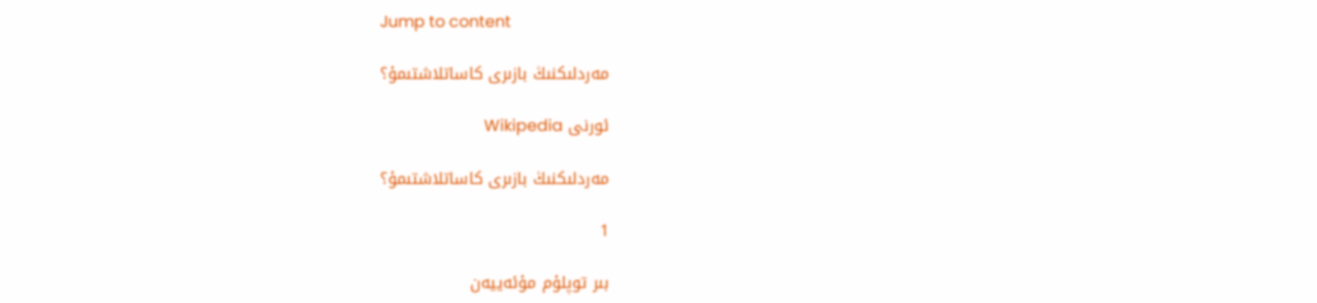Jump to content

مەردلىكنىڭ بازىرى كاساتلاشتىمۇ؟

ئورنى Wikipedia

مەردلىكنىڭ بازىرى كاساتلاشتىمۇ؟

1

بىر توپلۇم مۇئەييەن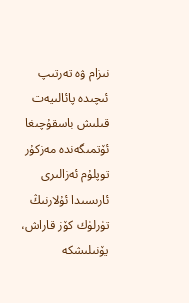نىزام ۋە تەرتىپ ئىچىدە پائالىيەت قىلىش باسقۇچىغا ئۆتمىگەندە مەزكۇر توپلۇم ئەزالىرى ئارىسىدا ئۇلارنىڭ تۈرلۈك كۆز قاراش، يۆنىلىشكە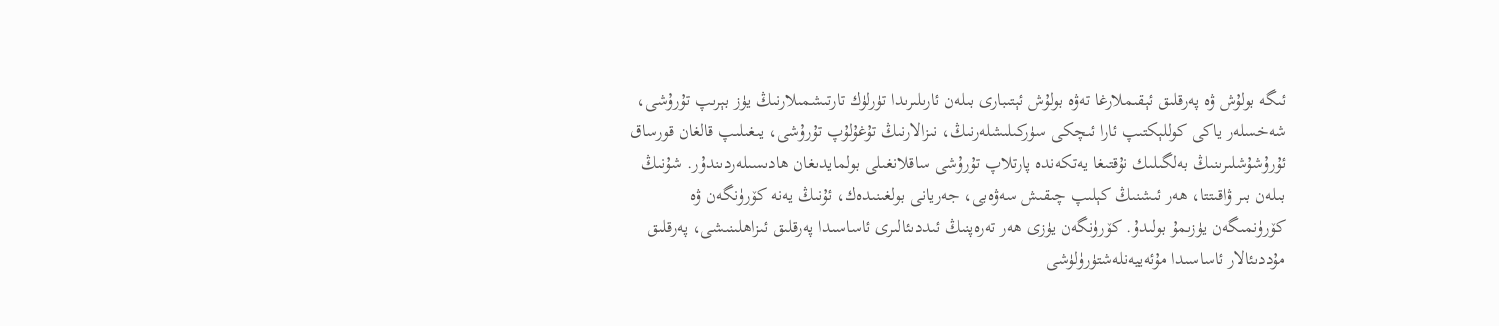ئىگە بولۇش ۋە پەرقلىق ئېقىملارغا تەۋە بولۇش ئېتىبارى بىلەن ئارىلىرىدا تۈرلۈك تارتىشمىلارنىڭ يۈز بېرىپ تۇرۇشى، شەخسلەر ياكى كوللېكتىپ ئارا ئىچكى سۈركىلىشلەرنىڭ، نىزالارنىڭ تۇغۇلۇپ تۇرۇشى، يىغىلىپ قالغان قورساق ئۇرۇشۇشلىرىنىڭ بەلگىلىك نۇقتىغا يەتكەندە پارتلاپ تۇرۇشى ساقلانغىلى بولمايدىغان ھادىسىلەردىندۇر. شۇنىڭ بىلەن بىر ۋاقىتتا، ھەر ئىشنىڭ كېلىپ چىقىش سەۋەبى، جەريانى بولغىنىدەك، ئۇنىڭ يەنە كۆرۈنگەن ۋە كۆرۈنمىگەن يۈزىمۇ بولىدۇ. كۆرۈنگەن يۈزى ھەر تەرەپنىڭ ئىددىئالىرى ئاساسىدا پەرقلىق ئىزاھلىنىشى، پەرقلىق مۇددىئالار ئاساسىدا مۇئەييەنلەشتۈرۈلۈشى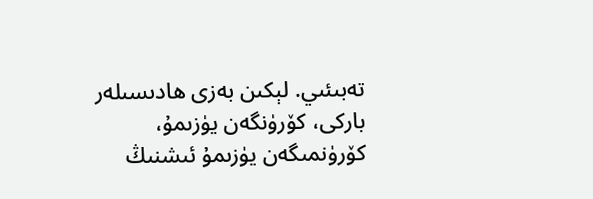تەبىئىي. لېكىن بەزى ھادىسىلەر باركى، كۆرۈنگەن يۈزىمۇ، كۆرۈنمىگەن يۈزىمۇ ئىشنىڭ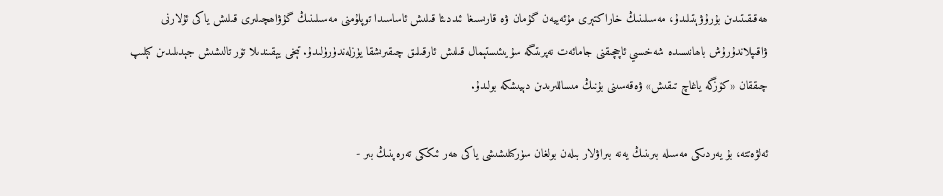ھەقىقىتىدىن بۇرۇۋېتىلىدۇ، مەسىلىنىڭ خاراكتېرى مۇئەييەن گۇمان ۋە قارىسىغا ئىددىئا قىلىش ئاساسىدا توپلۇمنى مەسىلىنىڭ گۇۋاھچىلىرى قىلىش ياكى ئۇلارنى ۋاقىپلاندۇرۇش باھانىسىدە شەخسىي ئاچچىقنى جامائەت نەپرىتىگە سۇيىئىستېمال قىلىش ئارقىلىق چىقىرىشقا يۈزلەندۈرۈلىدۇ. تېخى يېقىندىلا تۆر تالىشىش جېدىلىدىن كېلىپ چىققان «كۆزگە ياغاچ تىقىش» ۋەقەسىنى بۇنىڭ مىساللىرىدىن دېيىشكە بولىدۇ.

ئەلۋەتتە، بۇ يەردىكى مەسىلە بىرىنىڭ يەنە بىراۋلار بىلەن بولغان سۈركىلىشىشى ياكى ھەر ئىككى تەرەپنىڭ بىر -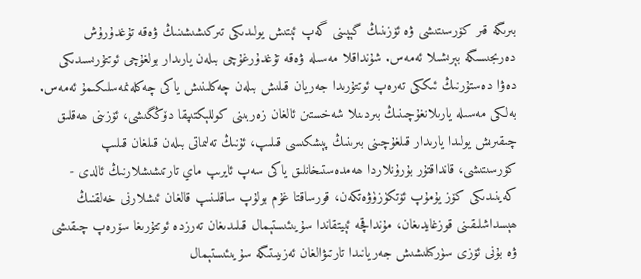بىرىگە قىر كۆرسىتىشى ۋە ئۆزىنىڭ گېپىنى گەپ ئېتىش يولىدىكى تىركىشىشىنىڭ ۋەقە تۇغدۇرۇش دەرىجىسىگە بېرىشىلا ئەمەس. شۇنداقلا مەسىلە ۋەقە تۇغدۇرغۇچى بىلەن يارىدار بولغۇچى ئوتتۇرىسىدىكى دەۋا دەستۇرنىڭ ئىككى تەرەپ ئوتتۇرىدا جەريان قىلىش بىلەن چەكلىنىش ياكى چەكلەنمەسلىكىمۇ ئەمەس. بەلكى مەسىلە يارىلانغۇچىنىڭ بىردىنلا شەخستىن ئالغان زەربىنى كوللېكتىپقا دۆڭگىشى، ئۆزىنى ھەقلىق چىقىرىش يولىدا يارىدار قىلغۇچىنى بىرىنىڭ پېشكىسى قىلىپ، ئۇنىڭ تەلىماتى بىلەن قىلغان قىلىپ كۆرسىتىشى، قانداقتۇر بۇرۇنلاردا ھەمدەستىخانلىق ياكى سەپ ئايرىپ ماي تارتىشىشلارنىڭ ئالدى - كەينىدىكى كۆز يۇمۇپ ئۆتكۈزۈۋەتكەن، قورساقتا غۇم بولۇپ ساقلىنىپ قالغان ئىشلارنى خەلقنىڭ ھېسداشلىقىنى قوزغايدىغان، مۇنداقچە ئېيتقاندا سۇيىئىستېمال قىلىدىغان تەرزدە ئوتتۇرىغا سۆرەپ چىقىشى ۋە بۇنى ئۆزى سۈركىلىشىش جەريانىدا تارتىۋالغان ئەزىيىتىگە سۇيىئىستېمال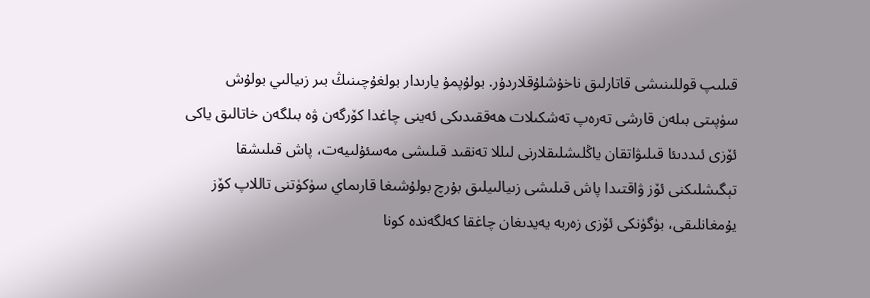قىلىپ قوللىنىشى قاتارلىق ناخۇشلۇقلاردۇر. بولۇپمۇ يارىدار بولغۇچىنىڭ بىر زىيالىي بولۇش سۈپىتى بىلەن قارشى تەرەپ تەشكىلات ھەققىدىكى ئەينى چاغدا كۆرگەن ۋە بىلگەن خاتالىق ياكى ئۆزى ئىددىئا قىلىۋاتقان ياڭلىشلىقلارنى لىللا تەنقىد قىلىشى مەسئۇلىيەت، پاش قىلىشقا تېگىشلىكنى ئۆز ۋاقتىدا پاش قىلىشى زىيالىيلىق بۇرچ بولۇشىغا قارىماي سۈكۈتنى تاللاپ كۆز يۇمغانلىقى، بۈگۈنكى ئۆزى زەربە يەيدىغان چاغقا كەلگەندە كونا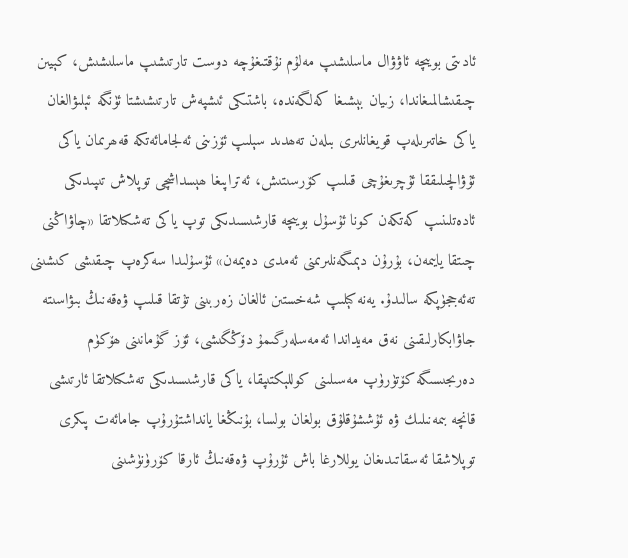ئادىتى بويىچە ئاۋۋال ماسلىشىپ مەلۇم نۇقتىغۇچە دوست تارتىشىپ ماسلىشىش، كېيىن چىقىشالمىغاندا، زىيان بېشىغا كەلگەندە، باشتىكى ئىشپەش تارتىشىشتا ئۈنگە ئېلىۋالغان ياكى خاتىرىلەپ قويغانلىرى بىلەن تەھدىد سېلىپ ئۆزىنى ئەلجامائەتكە قەھرىمان ياكى ئۇۋالچىلىققا ئۇچرىغۇچى قىلىپ كۆرسىتىش، ئەتراپىغا ھېسداشچى توپلاش تىپىدىكى ئادەتلىنىپ كەتكەن كونا ئۇسۇل بويىچە قارشىسىدىكى توپ ياكى تەشكىلاتقا «چاۋاڭنى چىتقا يايىمەن، بۇرۇن دېمىگەنلىرىمنى ئەمدى دەيمەن» ئۇسۇلىدا سەكرەپ چىقىشى كىشىنى تەئەججۈپكە سالىدۇ. يەنە كېلىپ شەخستىن ئالغان زەربىنى تۇتقا قىلىپ ۋەقەنىڭ بىۋاسىتە جاۋابكارلىقىنى نەق مەيداندا ئەمەسلەرگىمۇ دۆڭگىشى، ئۆز گۇمانىنى ھۆكۈم دەرىجىسىگە كۆتۈرۈپ مەسىلىنى كوللېكتىپقا، ياكى قارشىسىدىكى تەشكىلاتقا ئارتىشى قانچە بىمەنىلىك ۋە ئۇششۇقلۇق بولغان بولسا، بۇنىڭغا يانداشتۇرۇپ جامائەت پىكرى توپلاشقا ئەسقاتىدىغان يوللارغا باش ئۇرۇپ ۋەقەنىڭ ئارقا كۆرۈنۈشىنى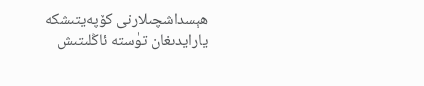ھېسداشچىلارنى كۆپەيتىشكە يارايدىغان تۈستە ئاڭلىتىش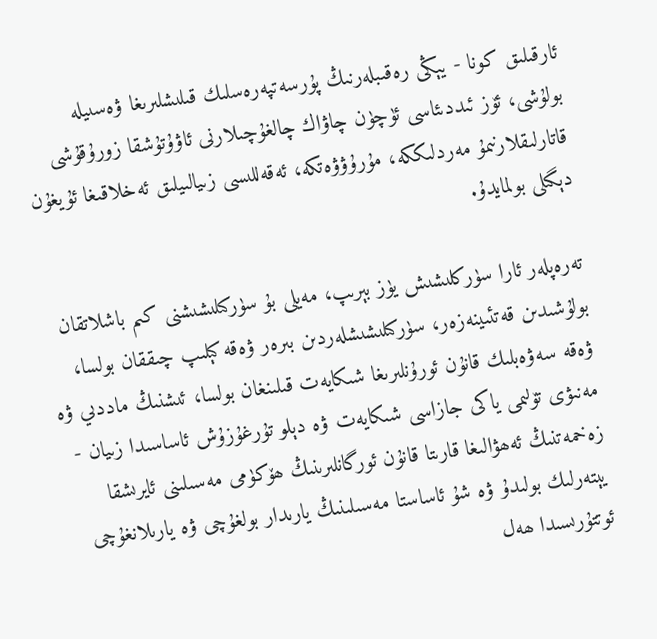ئارقىلىق كونا - يېڭى رەقىبلەرنىڭ پۇرسەتپەرەسلىك قىلىشلىرىغا ۋەسىيلە بولۇشى، ئۆز ئىددىئاسى ئۈچۈن چاۋاك چالغۇچىلارنى ئاۋۇتۇشقا زورۇقۇشى قاتارلىقلارنىمۇ مەردلىككە، مۇرۇۋۋەتكە، ئەقەللىسى زىيالىيلىق ئەخلاقىغا ئۇيغۇن دېگىلى بولمايدۇ.

تەرەپلەر ئارا سۈركلىشىش يۈز بېرىپ، مەيلى بۇ سۈركىلىشىشنى كىم باشلاتقان بولۇشىدىن قەتئىينەزەر، سۈركىلىشىشلەردىن بىرەر ۋەقە كېلىپ چىققان بولسا، ۋەقە سەۋەبلىك قانۇن ئورۇنلىرىغا شىكايەت قىلىنغان بولسا، ئىشنىڭ ماددىي ۋە مەنىۋى تۆلىمى ياكى جازاسى شىكايەت ۋە دېلو تۇرغۇزۇش ئاساسىدا زىيان - زەخمەتنىڭ ئەھۋالىغا قارىتا قانۇن ئورگانلىرىنىڭ ھۆكۈمى مەسىلىنى ئايرىشقا يېتەرلىك بولىدۇ ۋە شۇ ئاساستا مەسىلىنىڭ يارىدار بولغۇچى ۋە يارىلانغۇچى ئوتتۇرىسىدا ھەل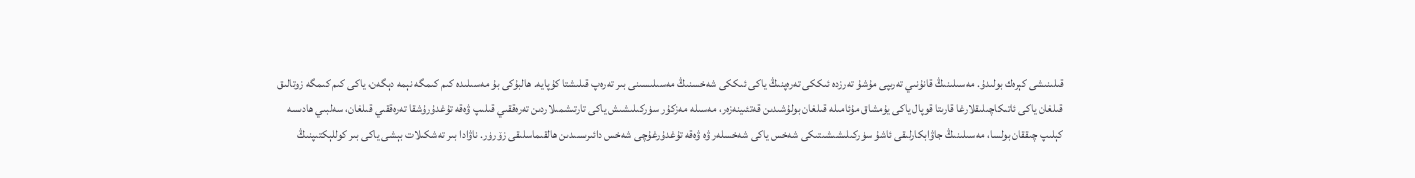قىلىنىشى كېرەك بولىدۇ. مەسىلىنىڭ قانۇنىي تەرىپى مۇشۇ تەرزدە ئىككى تەرەپنىڭ ياكى ئىككى شەخسنىڭ مەسىلىسىنى بىر تەرەپ قىلىشتا كۇپايە. ھالبۇكى بۇ مەسىلىدە كىم كىمگە نېمە دېگەن، ياكى كىم كىمگە زوتالىق قىلغان ياكى ئاتىكاچىلىقلارغا قارىتا قوپال ياكى يۇمشاق مۇئامىلە قىلغان بولۇشىدىن قەتئىينەزەر، مەسىلە مەزكۇر سۈركىلىشىش ياكى تارتىشمىلاردىن تەرەققىي قىلىپ ۋەقە تۇغدۇرۇشقا تەرەققىي قىلغان، سەلبىي ھادىسە كېلىپ چىققان بولسا، مەسىلىنىڭ جاۋابكارلىقى ئاشۇ سۈركىلىشىشىتىكى شەخس ياكى شەخسلەر ۋە ۋەقە تۇغدۇرغۇچى شەخس دائىرىسىدىن ھالقىماسلىقى زۆرۈر. ناۋادا بىر تەشكىلات بېشى ياكى بىر كوللېكتىپنىڭ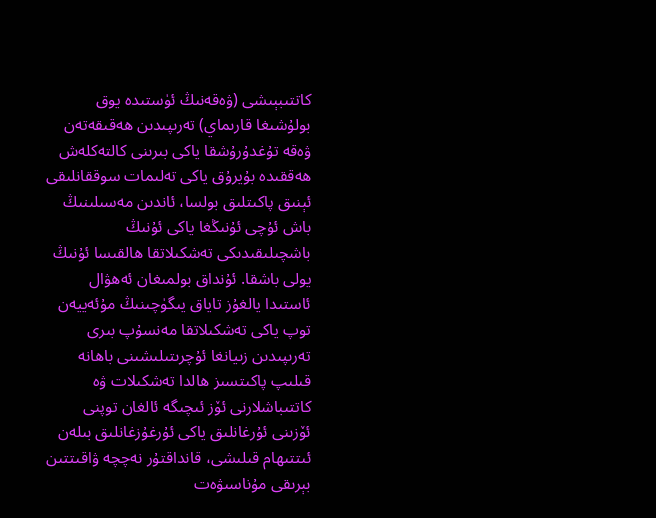كاتتىبېىشى (ۋەقەنىڭ ئۈستىدە يوق بولۇشىغا قارىماي) تەرىپىدىن ھەقىقەتەن ۋەقە تۇغدۇرۇشقا ياكى بىرىنى كالتەكلەش ھەققىدە بۇيرۇق ياكى تەلىمات سوققانلىقى ئېنىق پاكىتلىق بولسا، ئاندىن مەسىلىنىڭ باش ئۇچى ئۇنىڭغا ياكى ئۇنىڭ باشچىلىقىدىكى تەشكىلاتقا ھالقىسا ئۇنىڭ يولى باشقا. ئۇنداق بولمىغان ئەھۋال ئاستىدا يالغۇز تاياق يىگۈچىنىڭ مۇئەييەن توپ ياكى تەشكىلاتقا مەنسۇپ بىرى تەرىپىدىن زىيانغا ئۇچرىتىلىشىنى باھانە قىلىپ پاكىتسىز ھالدا تەشكىلات ۋە كاتتىباشلارنى ئۆز ئىچىگە ئالغان توپنى ئۆزىنى ئۇرغانلىق ياكى ئۇرغۇزغانلىق بىلەن ئىتتىھام قىلىشى، قانداقتۇر نەچچە ۋاقىتتىن بېرىقى مۇناسىۋەت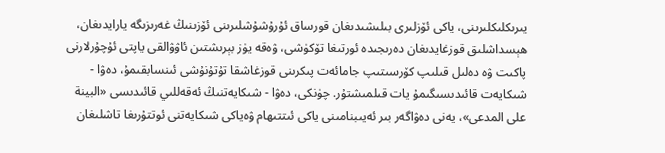يىرىكلىكلىرىنى، ياكى ئۆزلىرى بىلىشىدىغان قورساق ئۇرۇشۇشلىرىنى ئۆزىنىڭ غەرىزىگە يارايدىغان، ھېسداشلىق قوزغايدىغان دەرىجىدە ئورتىغا تۆكۈشى، ۋەقە يۈز بېرىشتىن ئاۋۋالقى ياپتى ئۇچۇرلارنى پاكىت ۋە دەلىل قىلىپ كۆرسىتىپ جامائەت پىكرىنى قوزغاشقا تۇتۇنۇشى ئىنسابقىمۇ، دەۋا - شىكايەت قائىدىسىگىمۇ يات قىلمىشتۇر. چۈنكى، دەۋا - شىكايەتنىڭ ئەقەللىي قائىدىسى «البينة على المدعى»، يەنى دەۋاگەر بىر ئەيىبنامىنى ياكى ئىتتىھام ۋەياكى شىكايەتنى ئوتتۇرىغا تاشلىغان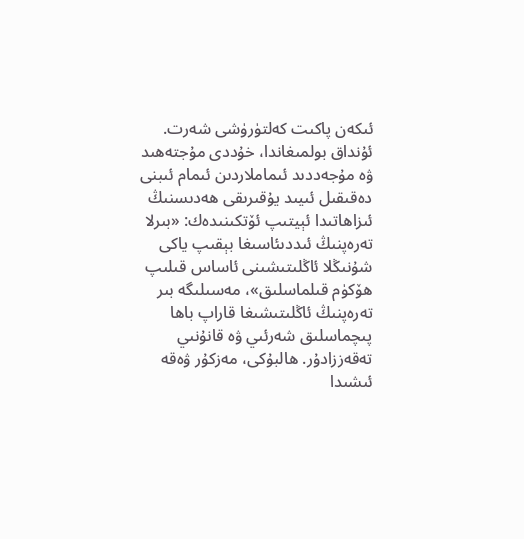ئىكەن پاكىت كەلتۈرۈشى شەرت. ئۇنداق بولمىغاندا، خۇددى مۇجتەھىد ۋە مۇجەددىد ئىماملاردىن ئىمام ئىبنى دەقىقىل ئىيىد يۇقىرىقى ھەدىسنىڭ ئىزاھاتىدا ئېيتىپ ئۆتكىنىدەك: «بىرلا تەرەپنىڭ ئىددىئاسىغا بېقىپ ياكى شۇنىڭلا ئاڭلىتىشىنى ئاساس قىلىپ ھۆكۈم قىلماسلىق»، مەسىلىگە بىر تەرەپنىڭ ئاڭلىتىشىغا قاراپ باھا پىچماسلىق شەرئىي ۋە قانۇنىي تەقەززادۇر. ھالبۇكى، مەزكۇر ۋەقە ئىشىدا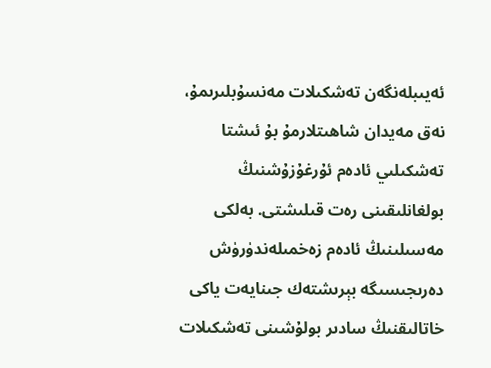ئەيىبلەنگەن تەشكىلات مەنسۇبلىرىمۇ، نەق مەيدان شاھىتلارمۇ بۇ ئىشتا تەشكىلىي ئادەم ئۇرغۇزۇشنىڭ بولغانلىقىنى رەت قىلىشتى. بەلكى مەسىلىنىڭ ئادەم زەخمىلەندۈرۈش دەرىجىسىگە بېرىشتەك جىنايەت ياكى خاتالىقنىڭ سادىر بولۇشىنى تەشكىلات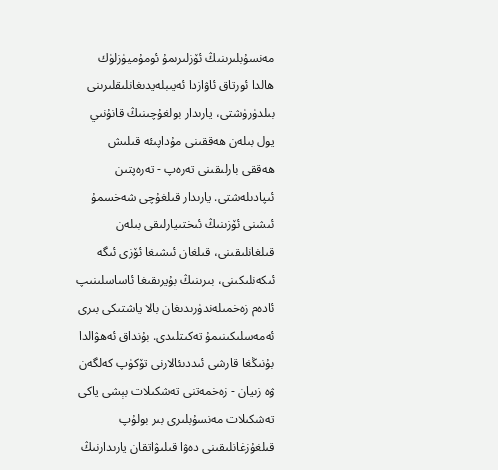مەنسۇبلىرىنىڭ ئۆزلىرىمۇ ئومۇميۈزلۈك ھالدا ئورتاق ئاۋازدا ئەيىبلەيدىغانلىقلىرىنى بىلدۈرۈشتى، يارىدار بولغۇچىنىڭ قانۇنىي يول بىلەن ھەققىنى مۇداپىئە قىلىش ھەققى بارلىقىنى تەرەپ - تەرەپتىن ئىپادىلەشتى. يارىدار قىلغۇچى شەخسمۇ ئىشنى ئۆزىنىڭ ئىختىيارلىقى بىلەن قىلغانلىقىنى، قىلغان ئىشىغا ئۆزى ئىگە ئىكەنلىكىنى، بىرىنىڭ بۇيرىقىغا ئاساسلىنىپ ئادەم زەخمىلەندۈرىدىغان بالا ياشتىكى بىرى ئەمەسلىكىنىمۇ تەكىتلىدى. بۇنداق ئەھۋالدا بۇنىڭغا قارشى ئىددىئالارنى تۆكۈپ كەلگەن ۋە زىيان - زەخمەتنى تەشكىلات بېشى ياكى تەشكىلات مەنسۇبلىرى بىر بولۇپ قىلغۇزغانلىقىنى دەۋا قىلىۋاتقان يارىدارنىڭ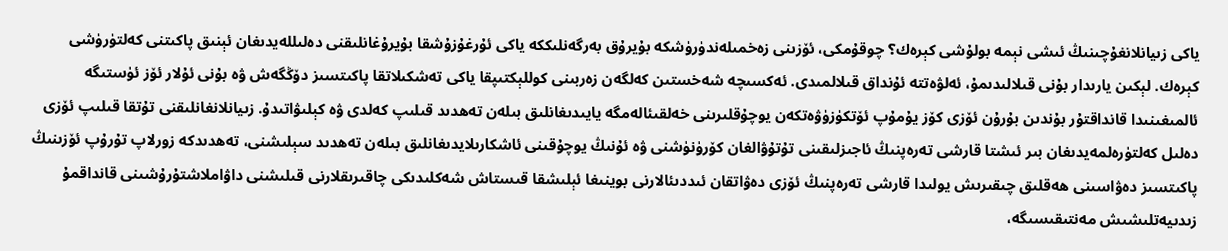ياكى زىيانلانغۇچىنىڭ ئىشى نېمە بولۇشى كېرەك؟ چوقۇمكى، ئۆزىنى زەخمىلەندۈرۈشكە بۇيرۇق بەرگەنلىككە ياكى ئۇرغۇزۇشقا بۇيرۇغانلىقنى دەلىللەيدىغان ئېنىق پاكىتنى كەلتۈرۈشى كېرەك. لېكىن يارىدار بۇنى قىلالىدىمۇ، ئەلۋەتتە ئۇنداق قىلالمىدى. ئەكسىچە شەخستىن كەلگەن زەربىنى كوللېكتىپقا ياكى تەشكىلاتقا پاكىتسىز دۆڭگەش ۋە بۇنى ئۇلار ئۆز ئۈستىگە ئالمىغىنىدا قانداقتۇر بۇندىن بۇرۇن ئۆزى كۆز يۇمۇپ ئۆتكۈزۈۋەتكەن يوچۇقلىرىنى خەلقىئالەمگە يايىدىغانلىق بىلەن تەھدىد قىلىپ كەلدى ۋە كېلىۋاتىدۇ. زىيانلانغانلىقنى تۇتقا قىلىپ ئۆزى دەلىل كەلتۈرەلمەيدىغان بىر ئىشتا قارشى تەرەپنىڭ ئاجىزلىقىنى تۇتۇۋالغان كۆرۈنۈشنى ۋە ئۇنىڭ يوچۇقىنى ئاشكارىلايدىغانلىق بىلەن تەھدىد سېلىشنى، تەھدىدكە زورلاپ تۇرۇپ ئۆزىنىڭ پاكىتسىز دەۋاسىنى ھەقلىق چىقىرىش يولىدا قارشى تەرەپنىڭ ئۆزى دەۋاتقان ئىددىئالارنى بوينىغا ئېلىشقا قىستاش شەكلىدىكى چاقىرىقلارنى قىلىشنى داۋاملاشتۇرۇشىنى قانداقمۇ زىدىيەتلىشىش مەنتىقىسىگە،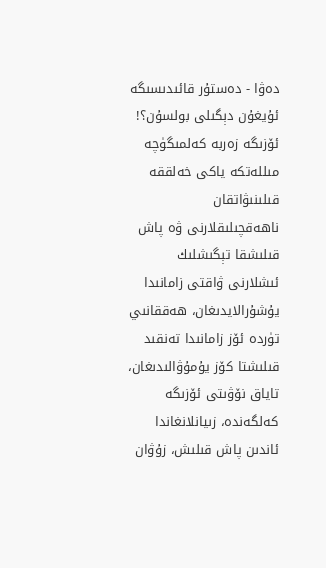دەۋا - دەستۇر قائىدىسىگە ئۇيغۇن دېگىلى بولسۇن؟! ئۆزىگە زەربە كەلمىگۈچە مىللەتكە ياكى خەلققە قىلىنىۋاتقان ناھەقچىلىقلارنى ۋە پاش قىلىشقا تېگىشلىك ئىشلارنى ۋاقتى زامانىدا يۇشۇرالايدىغان، ھەققانىي تۈردە ئۆز زامانىدا تەنقىد قىلىشتا كۆز يۇمۇۋالىدىغان، تاياق نۆۋىتى ئۆزىگە كەلگەندە، زىيانلانغاندا ئاندىن پاش قىلىش، زۇۋان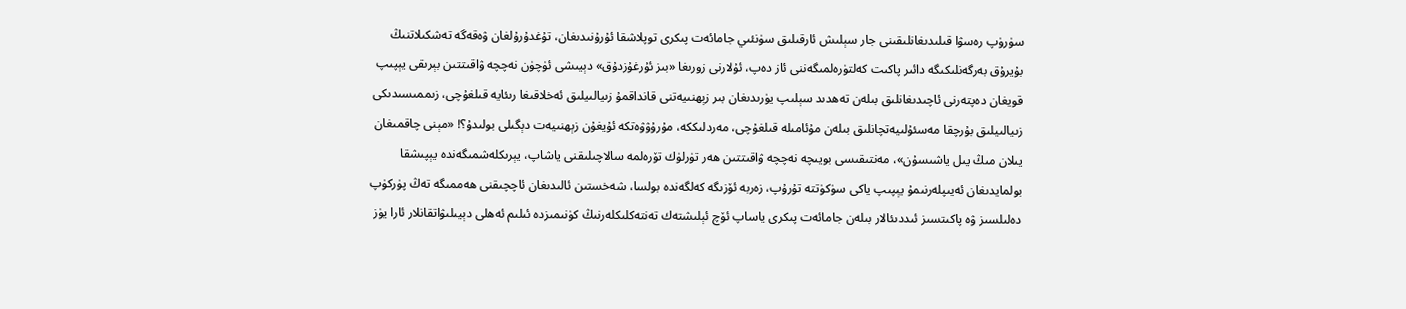سۈرۈپ رەسۋا قىلىدىغانلىقىنى جار سېلىش ئارقىلىق سۈنئىي جامائەت پىكرى توپلاشقا ئۇرۇنىدىغان، تۇغدۇرۇلغان ۋەقەگە تەشكىلاتنىڭ بۇيرۇق بەرگەنلىكىگە دائىر پاكىت كەلتۈرەلمىگەننى ئاز دەپ، ئۇلارنى زورىغا «بىز ئۇرغۇزدۇق» دېيىشى ئۈچۈن نەچچە ۋاقىتتىن بېرىقى يېپىپ قويغان دەپتەرنى ئاچىدىغانلىق بىلەن تەھدىد سېلىپ يۈرىدىغان بىر زېھنىيەتنى قانداقمۇ زىيالىيلىق ئەخلاقىغا رىئايە قىلغۇچى، زىممىسىدىكى زىيالىيلىق بۇرچقا مەسئۇلىيەتچانلىق بىلەن مۇئامىلە قىلغۇچى، مەردلىككە، مۇرۇۋۋەتكە ئۇيغۇن زېھنىيەت دېگىلى بولىدۇ؟! «مېنى چاقمىغان يىلان مىڭ يىل ياشىسۇن»، مەنتىقىسى بويىچە نەچچە ۋاقىتتىن ھەر تۈرلۈك تۆرەلمە سالاچىلىقنى ياشاپ، يېرىكلەشمىگەندە يېپىشقا بولمايدىغان ئەيىپلەرنىمۇ يېپىپ ياكى سۈكۈتتە تۇرۇپ، زەربە ئۆزىگە كەلگەندە بولسا، شەخستىن ئالىدىغان ئاچچىقنى ھەممىگە تەڭ پۈركۈپ دەلىلسىز ۋە پاكىتسىز ئىددىئالار بىلەن جامائەت پىكرى ياساپ ئۆچ ئېلىشتەك تەنتەكلىكلەرنىڭ كۈنىمىزدە ئىلىم ئەھلى دېيىلىۋاتقانلار ئارا يۈز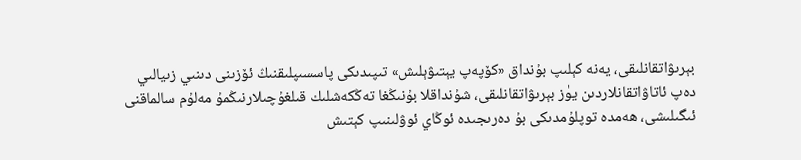بېرىۋاتقانلىقى، يەنە كېلىپ بۇنداق «كۆپەپ يېتىۋېلىش» تىپىدىكى پاسسىپلىقنىڭ ئۆزىنى دىنىي زىيالىي دەپ ئاتاۋاتقانلاردىن يۈز بېرىۋاتقانلىقى، شۇنداقلا بۇنىڭغا تەڭكەشلىك قىلغۇچىلارنىڭمۇ مەلۇم سالماقنى ئىگىلىشى، ھەمدە توپلۇمدىكى بۇ دەرىجىدە ئوڭاي ئوۋلىنىپ كېتىش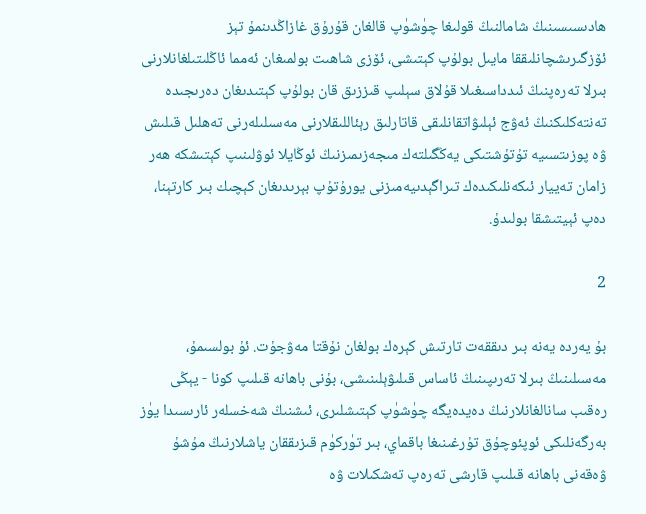ھادىسىسىنىڭ شامالنىڭ قولىغا چۈشۈپ قالغان قۇرۇق غازاڭدىنمۇ تېز ئۆزگىرىشچانلىققا مايىل بولۇپ كېتىشى، ئۆزى شاھىت بولمىغان ئەمما ئاڭلىتىلغانلارنى بىرلا تەرەپنىڭ ئىدداسىغىلا قۇلاق سېلىپ قىززىق قان بولۇپ كېتىدىغان دەرىجىدە تەنتەكلىكنىڭ ئەۋج ئېلىۋاتقانلىقى قاتارلىق رېئاللىقلارنى مەسىلىلەرنى تەھلىل قىلىش ۋە پوزىتسىيە تۇتۇشتىكى يەڭگىلتەك مىجەزىمىزنىڭ ئوڭايلا ئوۋلىنىپ كېتىشكە ھەر زامان تەييار ئىكەنلىكىدەك تىراگېدىيەمىزنى يورۇتۇپ بېرىدىغان كېچىك بىر كارتېنا، دەپ ئېيتىشقا بولىدۇ.

2

بۇ يەردە يەنە بىر دىققەت تارتىش كېرەك بولغان نۇقتا مەۋجۇت. ئۇ بولسىمۇ، مەسىلىنىڭ بىرلا تەرىپىنىڭ ئاساس قىلىۋېلىنىشى، بۇنى باھانە قىلىپ كونا - يېڭى رەقىب سانالغانلارنىڭ دەيدەيگە چۈشۈپ كېتىشلىرى، ئىشنىڭ شەخسلەر ئارىسىدا يۈز بەرگەنلىكى ئوپئوچۇق تۇرغىنىغا باقماي، بىر تۈركۈم قىزىققان ياشلارنىڭ مۇشۇ ۋەقەنى باھانە قىلىپ قارشى تەرەپ تەشكىلات ۋە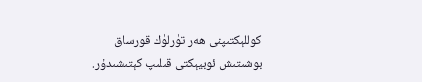كوللېكتىپنى ھەر تۈرلۈك قورساق بوشىتىش ئوبيېكتى قىلىپ كېتىشىدۇر.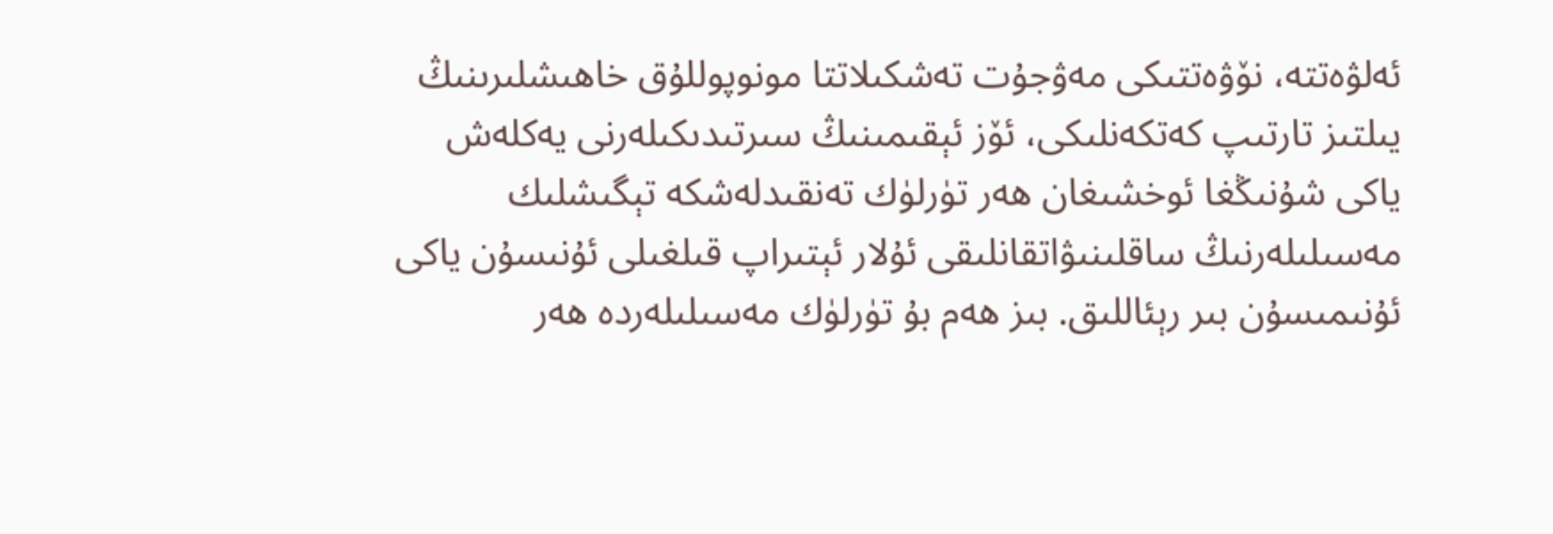ئەلۋەتتە، نۆۋەتتىكى مەۋجۇت تەشكىلاتتا مونوپوللۇق خاھىشلىرىنىڭ يىلتىز تارتىپ كەتكەنلىكى، ئۆز ئېقىمىنىڭ سىرتىدىكىلەرنى يەكلەش ياكى شۇنىڭغا ئوخشىغان ھەر تۈرلۈك تەنقىدلەشكە تېگىشلىك مەسىلىلەرنىڭ ساقلىنىۋاتقانلىقى ئۇلار ئېتىراپ قىلغىلى ئۇنىسۇن ياكى ئۇنىمىسۇن بىر رېئاللىق. بىز ھەم بۇ تۈرلۈك مەسىلىلەردە ھەر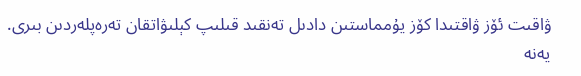ۋاقىت ئۆز ۋاقتىدا كۆز يۇمماستىن دادىل تەنقىد قىلىپ كېلىۋاتقان تەرەپلەردىن بىرى. يەنە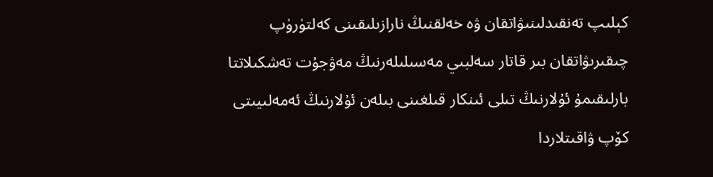كېلىپ تەنقىدلىنىۋاتقان ۋە خەلقنىڭ نارازىلىقىنى كەلتۈرۈپ چىقىرىۋاتقان بىر قاتار سەلبىي مەسىلىلەرنىڭ مەۋجۇت تەشكىلاتتا بارلىقىمۇ ئۇلارنىڭ تىلى ئىنكار قىلغىنى بىلەن ئۇلارنىڭ ئەمەلىيىتى كۆپ ۋاقىتلاردا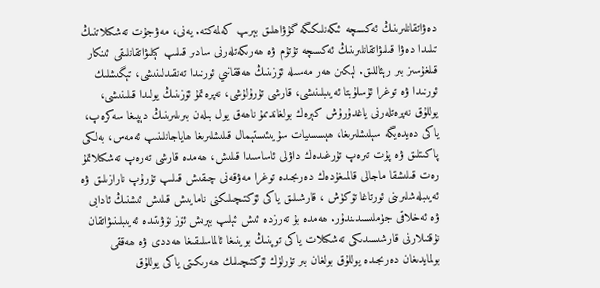دەۋاتقانلىرىنىڭ ئەكسىچە ئىكەنلىكىگە گۇۋاھلىق بېرىپ كەلمەكتە. يەنى، مەۋجۇت تەشكىلاتنىڭ تىلىدا دەۋا قىلىۋاتقانلىرىنىڭ ئەكسىچە تۇتۇم ۋە ھەرىكەتلەرنى سادىر قىلىپ كېلىۋاتقانلىقى ئىنكار قىلغۇسىز بىر رېئاللىق. لېكىن ھەر مەسىلە ئۆزىنىڭ ھەققانىي ئورنىدا تەنقىدلىنىشى، تېگىشلىك ئورنىدا ۋە توغرا ئۇسلۇبتا ئەيىبلىنىشى، قارشى تۇرۇلۇشى، نەپرەتمۇ ئۆزىنىڭ يولىدا قىلىنىشى، يوللۇق نەپرەتلەرنى ياغدۇرۇش كېرەك بولغاندىمۇ ناھەق يول بىلەن بىرىلىرىنىڭ دېپىغا سەكرەپ، ياكى دەيدەيگە سېلىشلىرىغا، ھېسسىيات سۇيىئىستېمال قىلىشلىرىغا ھاياجانلىنىپ ئەمەس، بەلكى پاكىتلىق ۋە پۇت تىرەپ تۇرغىدەك داۋلى ئاساسىدا قىلىش، ھەمدە قارشى تەرەپ تەشكىلاتمۇ رەت قىلىشقا ماجالى قالمىغۇدەك دەرىجىدە توغرا مەۋقەنى چىقىش قىلىپ تۇرۇپ نارازىلىق ۋە ئەيىبلەشلىرىنى ئورتاغا تۆكۈش ، قارشىلىق ياكى ئۆكتىچىلىكنى نامايىش قىلىش ئىشنىڭ ئادابى ۋە ئەخلاقى جۈملىسىدىندۇر. ھەمدە بۇ تەرزدە ئىش ئېلىپ بېرىش ئۆز نۆۋىتىدە ئەيىبلىنىۋاتقان نۇقتىلارنى قارشىسىدىكى تەشكىلات ياكى توپنىڭ بوينىغا ئالماسلىقىغا ھەددى ۋە ھەققى بولمايدىغان دەرىجىدە يوللۇق بولغان بىر تۈرلۈك ئۆكتىچىلىك ھەرىكىتى ياكى يوللۇق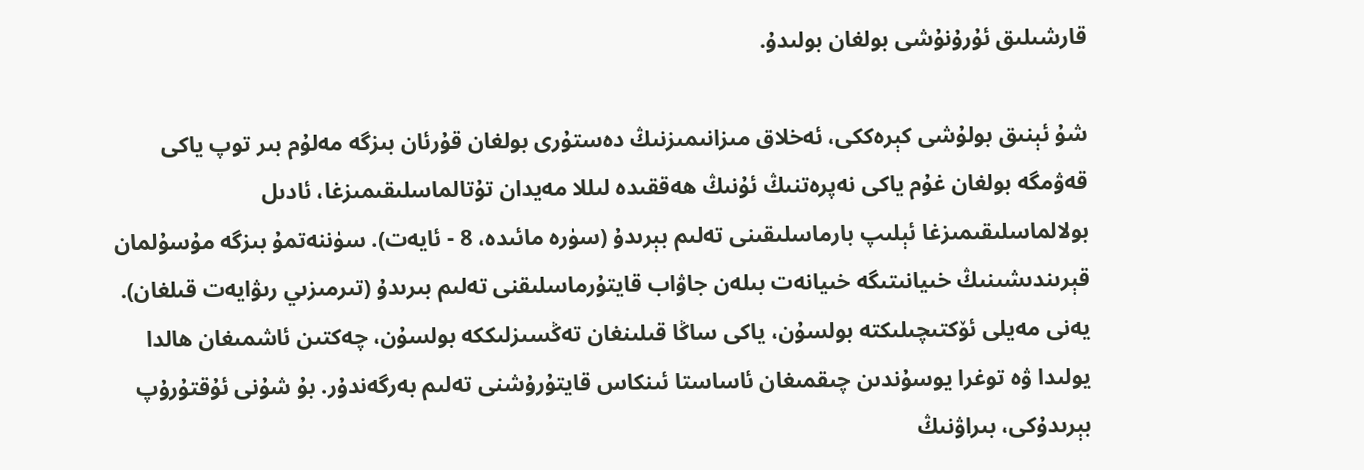قارشىلىق ئۇرۇنۇشى بولغان بولىدۇ.

شۇ ئېنىق بولۇشى كېرەككى، ئەخلاق مىزانىمىزنىڭ دەستۇرى بولغان قۇرئان بىزگە مەلۇم بىر توپ ياكى قەۋمگە بولغان غۇم ياكى نەپرەتنىڭ ئۇنىڭ ھەققىدە لىللا مەيدان تۇتالماسلىقىمىزغا، ئادىل بولالماسلىقىمىزغا ئېلىپ بارماسلىقىنى تەلىم بېرىدۇ (سۈرە مائىدە، 8 - ئايەت). سۈننەتمۇ بىزگە مۇسۇلمان قېرىندىشىنىڭ خىيانىتىگە خىيانەت بىلەن جاۋاب قايتۇرماسلىقنى تەلىم بىرىدۇ (تىرمىزىي رىۋايەت قىلغان). يەنى مەيلى ئۆكتىچىلىكتە بولسۇن، ياكى ساڭا قىلىنغان تەڭسىزلىككە بولسۇن، چەكتىن ئاشمىغان ھالدا يولىدا ۋە توغرا يوسۇندىن چىقمىغان ئاساستا ئىنكاس قايتۇرۇشنى تەلىم بەرگەندۇر. بۇ شۇنى ئۇقتۇرۇپ بېرىدۇكى، بىراۋنىڭ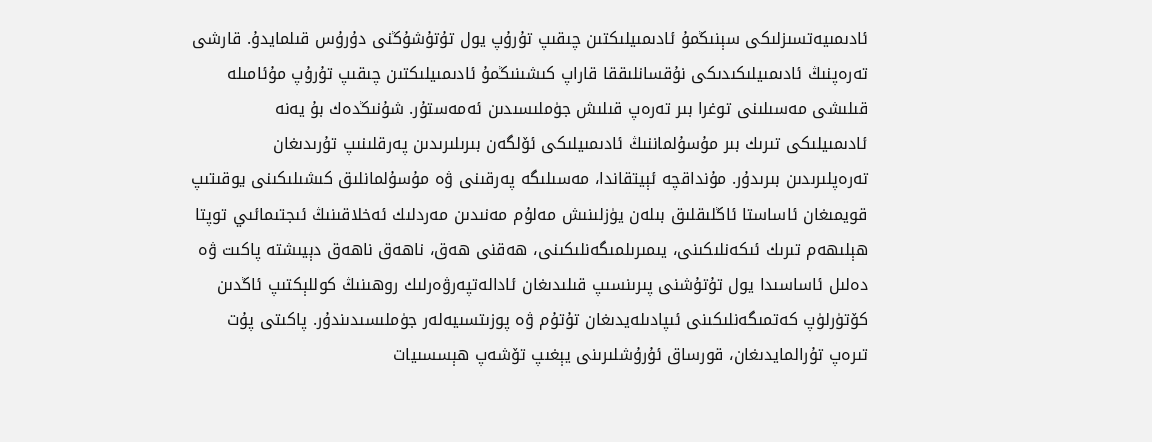ئادىمىيەتسىزلىكى سېنىڭمۇ ئادىمىيلىكتىن چىقىپ تۇرۇپ يول تۇتۇشۇڭنى دۇرۇس قىلمايدۇ. قارشى تەرەپنىڭ ئادىمىيلىكىدىكى نۇقسانلىققا قاراپ كىشىنىڭمۇ ئادىمىيلىكتىن چىقىپ تۇرۇپ مۇئامىلە قىلىشى مەسىلىنى توغرا بىر تەرەپ قىلىش جۈملىسىدىن ئەمەستۇر. شۇنىڭدەك بۇ يەنە ئادىمىيلىكى تىرىك بىر مۇسۇلماننىڭ ئادىمىيلىكى ئۆلگەن بىرىلىرىدىن پەرقلىنىپ تۇرىدىغان تەرەپلىرىدىن بىرىدۇر. مۇنداقچە ئېيتقاندا، مەسىلىگە پەرقىنى ۋە مۇسۇلمانلىق كىشىلىكىنى يوقىتىپ قويمىغان ئاساستا ئاڭلىقلىق بىلەن يۈزلىنىش مەلۇم مەنىدىن مەردلىك ئەخلاقىنىڭ ئىجتىمائىي توپتا ھېلىھەم تىرىك ئىكەنلىكىنى، يىمىرىلمىگەنلىكىنى، ھەقنى ھەق، ناھەق ناھەق دېيىشتە پاكىت ۋە دەلىل ئاساسىدا يول تۇتۇشنى پىرىنسىپ قىلىدىغان ئادالەتپەرۋەرلىك روھىنىڭ كوللېكتىپ ئاڭدىن كۆتۈرلۈپ كەتمىگەنلىكىنى ئىپادىلەيدىغان تۇتۇم ۋە پوزىتسىيەلەر جۈملىسىدىندۇر. پاكىتى پۇت تىرەپ تۇرالمايدىغان، قورساق ئۇرۇشلىرىنى يېغىپ تۆشەپ ھېسسىيات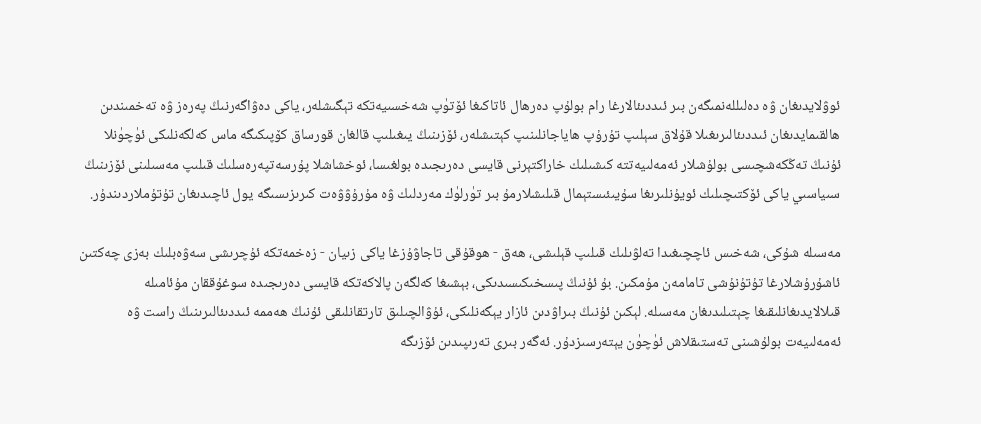ئوۋلايدىغان ۋە دەلىللەنمىگەن بىر ئىددىئالارغا رام بولۇپ دەرھال ئاتاكىغا ئۆتۈپ شەخسىيەتكە تېگىشلەر، ياكى دەۋاگەرنىڭ پەرەز ۋە تەخمىندىن ھالقىمايدىغان ئىددىئالىرىغىلا قۇلاق سېلىپ تۇرۇپ ھاياجانلىنىپ كېتىشلەر، ئۆزىنىڭ يىغىلىپ قالغان قورساق كۆپىكىگە ماس كەلگەنلىكى ئۈچۈنلا ئۇنىڭ تەڭكەشچىسى بولۇشلار ئەمەلىيەتتە كىشىلىك خاراكتېرنى قايسى دەرىجىدە بولغىسا، ئوخشاشلا پۇرسەتپەرەسلىك قىلىپ مەسىلىنى ئۆزىنىڭ سىياسىي ياكى ئۆكتىچىلىك ئويۇنلىرىغا سۇيىئىستېمال قىلىشلارمۇ بىر تۈرلۈك مەردلىك ۋە مۇرۇۋۋەت كىرىزىسىگە يول ئاچىدىغان تۇتۇملاردىندۇر.

مەسىلە شۇكى، شەخىس ئاچچىغىدا تەلۋىلىك قىلىپ قېلىشى، ھەق - ھوقۇقى تاجاۋۇزغا ياكى زىيان - زەخمەتكە ئۇچرىشى سەۋەبلىك بەزى چەكتىن ئاشۇرۇشلارغا تۇتۇنۇشى تامامەن مۇمكىن. بۇ ئۇنىڭ پىسخىكىسىدىكى، بېشىغا كەلگەن پالاكەتكە قايسى دەرىجىدە سوغۇققان مۇئامىلە قىلالايدىغانلىقىغا چېتىلىدىغان مەسىلە. لېكىن ئۇنىڭ بىراۋدىن ئازار يېگەنلىكى، ئۇۋالچىلىق تارتقانلىقى ئۇنىڭ ھەممە ئىددىئالىرىنىڭ راست ۋە ئەمەلىيەت بولۇشىنى تەستىقلاش ئۈچۈن يېتەرسىزدۇر. ئەگەر بىرى تەرىپىدىن ئۆزىگە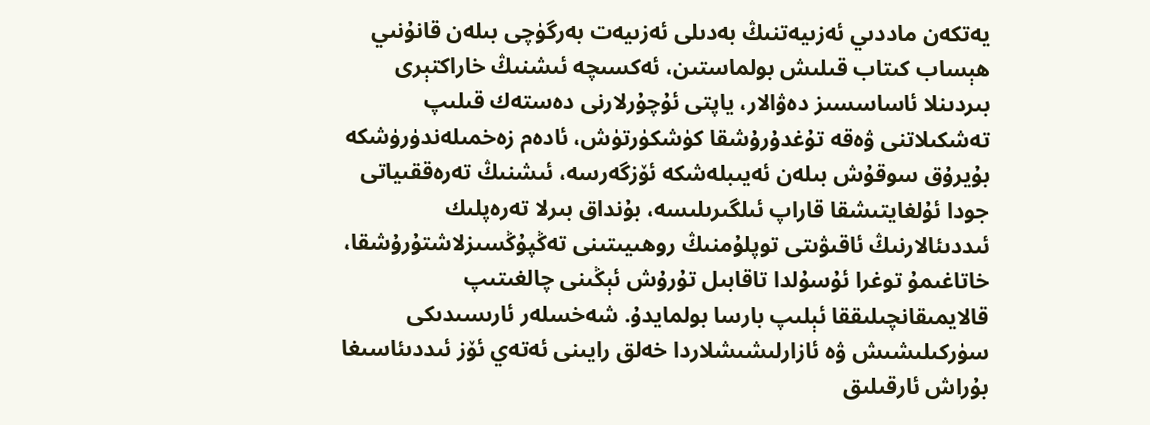يەتكەن ماددىي ئەزىيەتنىڭ بەدىلى ئەزىيەت بەرگۈچى بىلەن قانۇنىي ھېساب كىتاب قىلىش بولماستىن، ئەكسىچە ئىشنىڭ خاراكتېرى بىردىنلا ئاساسسىز دەۋالار، ياپتى ئۇچۇرلارنى دەستەك قىلىپ تەشكىلاتنى ۋەقە تۇغدۇرۇشقا كۈشكۈرتۈش، ئادەم زەخمىلەندۈرۈشكە بۇيرۇق سوقۇش بىلەن ئەيىبلەشكە ئۆزگەرسە، ئىشنىڭ تەرەققىياتى جودا ئۇلغايتىشقا قاراپ ئىلگىرىلىسە، بۇنداق بىرلا تەرەپلىك ئىددىئالارنىڭ ئاقىۋىتى توپلۇمنىڭ روھىيىتىنى تەڭپۇڭسىزلاشتۇرۇشقا، خاتاغىمۇ توغرا ئۇسۇلدا تاقابىل تۇرۇش ئېڭىنى چالغىتىپ قالايمىقانچىلىققا ئېلىپ بارسا بولمايدۇ. شەخسلەر ئارىسىدىكى سۈركىلىشىش ۋە ئازارلىشىشلاردا خەلق رايىنى ئەتەي ئۆز ئىددىئاسىغا بۇراش ئارقىلىق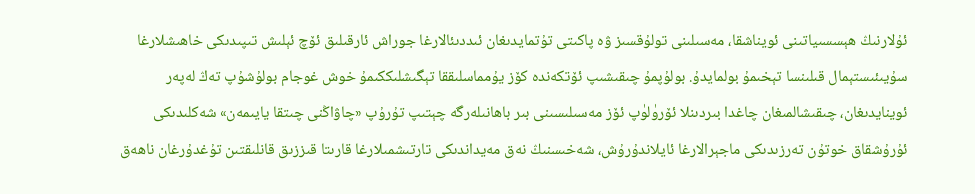ئۇلارنىڭ ھېسسىياتىنى ئويناشقا، مەسىلىنى تولۇقسىز ۋە پاكىتى تۇتمايدىغان ئىددىئالارغا جوراش ئارقىلىق ئۆچ ئېلىش تىپىدىكى خاھىشلارغا سۇيىئىستېمال قىلىنسا تېخىمۇ بولمايدۇ. بولۇپمۇ چىقىشىپ ئۆتكەندە كۆز يۇمماسلىققا تېگىشلىككىمۇ خوش غوجام بولۇشۇپ تەڭ لەپەر ئوينايدىغان، چىقىشالمىغان چاغدا بىردىنلا ئۆرۈلۈپ ئۆز مەسىلىسىنى بىر باھانىلەرگە چېتىپ تۇرۇپ «چاۋاڭنى چىتقا يايىمەن» شەكلىدىكى ئۇرۇشقاق خوتۇن تەرزىدىكى ماجېرالارغا ئايلاندۇرۇش، شەخىسنىڭ نەق مەيداندىكى تارتىشمىلارغا قارىتا قىززىق قانلىقتىن تۇغدۇرغان ناھەق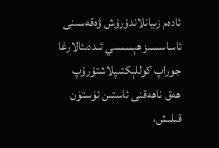ئادەم زىيانلاندۇرۇش ۋەقەسىنى ئاساسسىز ھېسسىي ئىددىئالارغا جوراپ كوللېكتىپلاشتۇرۇپ ھەق ناھەقنى ئاستىن ئۈستۈن قىلىش،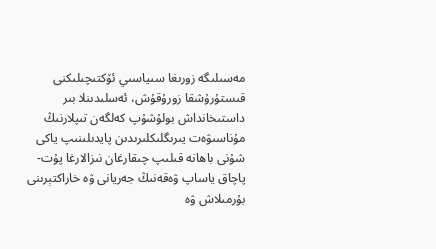مەسىلىگە زورىغا سىياسىي ئۆكتىچىلىكنى قىستۇرۇشقا زورۇقۇش، ئەسلىدىنلا بىر داستىخانداش بولۇشۇپ كەلگەن تىپلارنىڭ مۇناسىۋەت يىرىگلىكلىرىدىن پايدىلىنىپ ياكى شۇنى باھانە قىلىپ چىقارغان نىزالارغا پۇت-پاچاق ياساپ ۋەقەنىڭ جەريانى ۋە خاراكتېرىنى بۇرمىلاش ۋە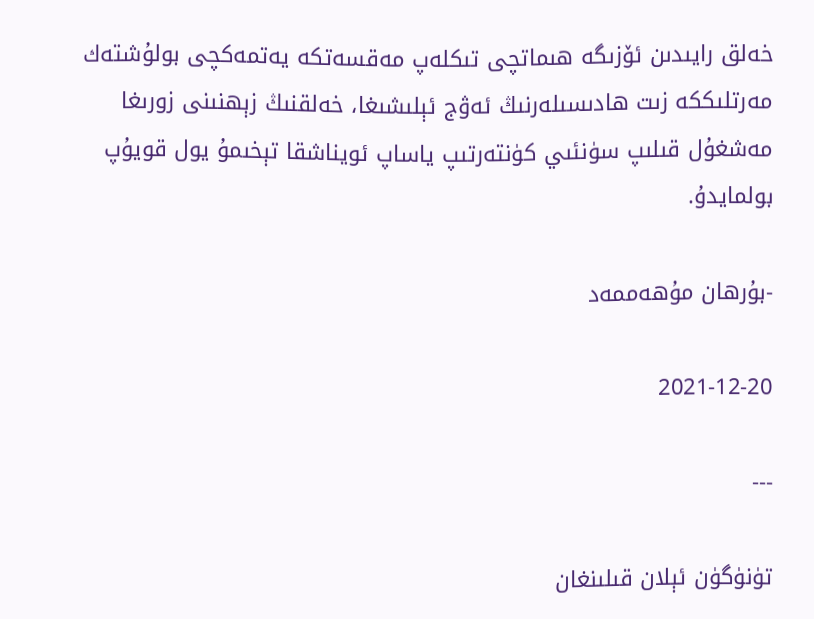خەلق رايىدىن ئۆزىگە ھىماتچى تىكلەپ مەقسەتكە يەتمەكچى بولۇشتەك مەرتلىككە زىت ھادىسىلەرنىڭ ئەۋج ئېلىشىغا، خەلقنىڭ زېھنىنى زورىغا مەشغۇل قىلىپ سۈنئىي كۈنتەرتىپ ياساپ ئويناشقا تېخىمۇ يول قويۇپ بولمايدۇ.

-بۇرھان مۇھەممەد

2021-12-20

---

تۈنۈگۈن ئېلان قىلىنغان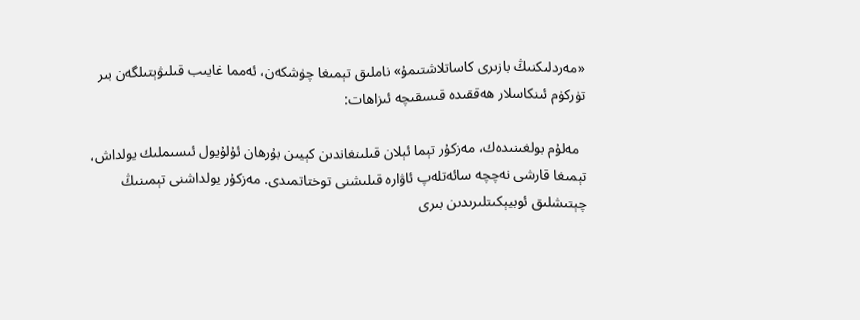«مەردلىكنىڭ بازىرى كاساتلاشتىمۇ» ناملىق تېمىغا چۈشكەن، ئەمما غايىب قىلىۋېتىلگەن بىر تۈركۈم ئىنكاسلار ھەققىدە قىسقىچە ئىزاھات:

  مەلۇم بولغىنىدەك، مەزكۇر تېما ئېلان قىلىنغاندىن كېيىن بۇرھان ئۇلۇيول ئىسىملىك يولداش، تېمىغا قارشى نەچچە سائەتلەپ ئاۋارە قىلىشنى توختاتمىدى. مەزكۇر يولداشنى تېمىنىڭ چېتىشلىق ئوبيېكىتلىرىدىن بىرى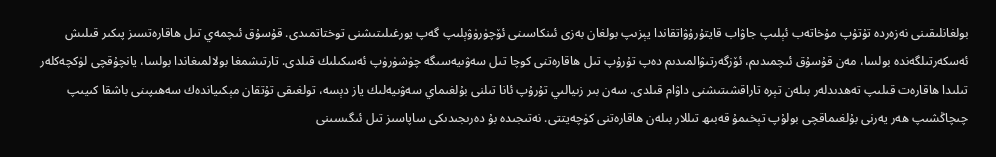بولغانلىقىنى نەزەردە تۇتۇپ مۇخاتەب ئېلىپ جاۋاب قايتۇرۇۋاتقاندا يېزىپ بولغان بەزى ئىنكاسىنى ئۆچۈرۈۋېلىپ گەپ يورغىلىتىشنى توختاتمىدى. قۇسۇق ئىچمەي تىل ھاقارەتسىز پىكىر قىلىش ئەسكەرتىلگەندە بولسا، مەن قۇسۇق ئىچمىدىم، ئۆزگەرتىۋالمىدىم دەپ تۇرۇپ تىل ھاقارەتنى كوچا تىل سەۋىيەسىگە چۈشۈرۈپ ئەسكىلىك قىلدى. تارتىشمغا بولالمىغاندا بولسا، يانچۇقچى لۈكچەكلەر تىلىدا ھاقارەت قىلىپ تەھدىدلەر بىلەن تېرە تاراقشىتىشنى داۋام قىلدى. سەن بىر زىيالىي تۇرۇپ ئانا تىلنى بۇلغىماي سەۋىيەلىك ياز دېسە، تولغىقى تۇتقان مېكىياندەك سەھىپىنى باشقا كىيىپ چىچاڭشىپ ھەر يەرنى بۇلغىماقچى بولۇپ تېخىمۇ قەبىھ تىللار بىلەن ھاقارەتنى كۈچەيتتى. نەتىجىدە بۇ دەرىجىدىكى ساپاسىز تىل ئىگىسىنى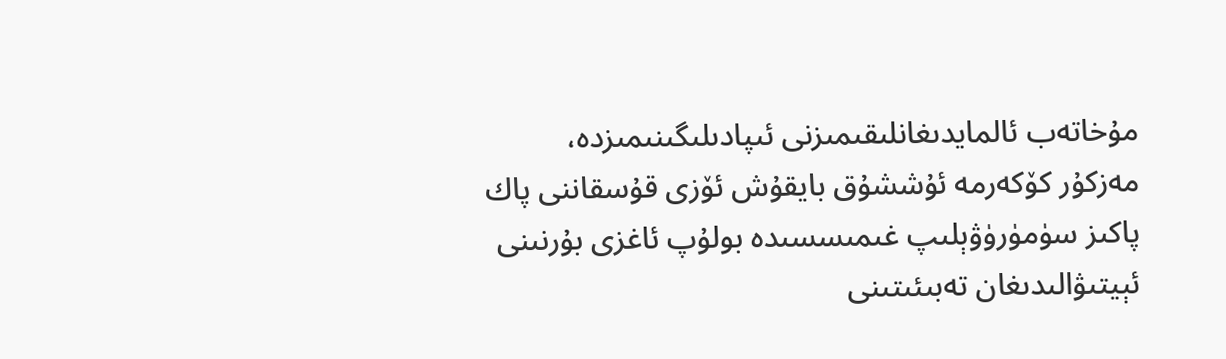مۇخاتەب ئالمايدىغانلىقىمىزنى ئىپادىلىگىنىمىزدە، مەزكۇر كۆكەرمە ئۇششۇق بايقۇش ئۆزى قۇسقاننى پاك پاكىز سۈمۈرۈۋېلىپ غىمىسسىدە بولۇپ ئاغزى بۇرنىنى ئېيتىۋالىدىغان تەبىئىتىنى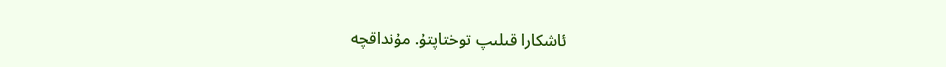ئاشكارا قىلىپ توختاپتۇ. مۇنداقچە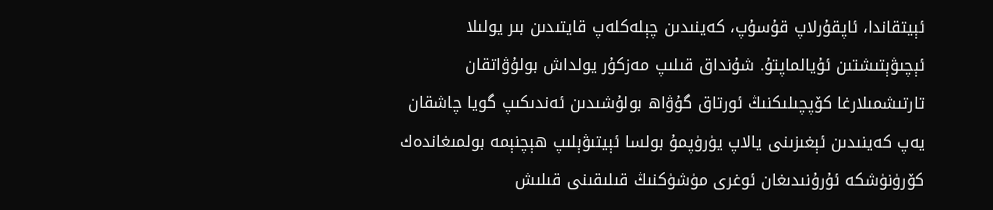ئېيتقاندا، ئاپقۇرلاپ قۇسۇپ، كەينىدىن چېلەكلەپ قايتىدىن بىر يولىلا ئېچىۋېتىشتىن ئۇيالماپتۇ. شۇنداق قىلىپ مەزكۇر يولداش بولۇۋاتقان تارتىشمىلارغا كۆپچىلىكنىڭ ئورتاق گۇۋاھ بولۇشىدىن ئەندىكىپ گويا چاشقان يەپ كەينىدىن ئېغىزىنى يالاپ يۈرۈپمۇ بولسا ئېيتىۋېلىپ ھېچنېمە بولمىغاندەك كۆرۈنۈشكە ئۇرۇنىدىغان ئوغرى مۈشۈكنىڭ قىلىقىنى قىلىش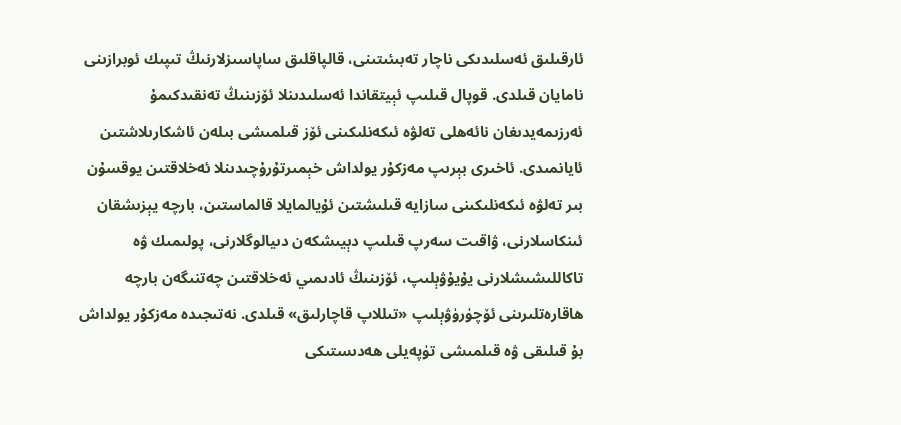ئارقىلىق ئەسلىدىكى ناچار تەبىئىتىنى، قالپاقلىق ساپاسىزلارنىڭ تىپىك ئوبرازىنى نامايان قىلدى. قوپال قىلىپ ئېيتقاندا ئەسلىدىنلا ئۆزىنىڭ تەنقىدكىمۇ ئەرزىمەيدىغان نائەھلى تەلۋە ئىكەنلىكىنى ئۆز قىلمىشى بىلەن ئاشكارىلاشتىن ئايانمىدى. ئاخىرى بېرىپ مەزكۇر يولداش خېمىرتۇرۇچىدىنلا ئەخلاقتىن يوقسۇن بىر تەلۋە ئىكەنلىكىنى سازايە قىلىشتىن ئۇيالمايلا قالماستىن، بارچە يېزىشقان ئىنكاسلارنى، ۋاقىت سەرپ قىلىپ دېيىشكەن دىيالوگلارنى، پولىمىك ۋە تاكاللىشىشلارنى يۇيۇۋېلىپ، ئۆزىنىڭ ئادىمىي ئەخلاقتىن چەتنىگەن بارچە ھاقارەتلىرىنى ئۆچۈرۈۋېلىپ «تىللاپ قاچارلىق» قىلدى. نەتىجىدە مەزكۇر يولداش بۇ قىلىقى ۋە قىلمىشى تۈپەيلى ھەدىستىكى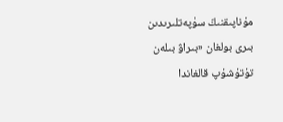مۇناپىقنىڭ سۈپەتلىرىدىن بىرى بولغان «بىراۋ بىلەن تۇتۇشۇپ قالغاندا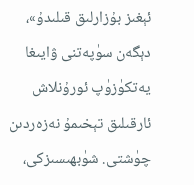ئېغىز بۇزارلىق قىلىدۇ»، دېگەن سۈپەتنى ۋايىغا يەتكۈزۈپ ئورۇنلاش ئارقىلىق تېخىمۇ نەزەردىن چۈشتى. شۈبھىسىزكى،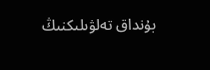بۇنداق تەلۋىلىكنىڭ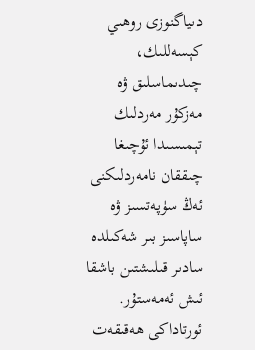دىياگنوزى روھىي كېسەللىك، چىدىماسلىق ۋە مەزكۇر مەردلىك تېمىسىدا ئۇچىغا چىققان نامەردلىكنى ئەڭ سۈپەتسىز ۋە ساپاسىز بىر شەكىلدە سادىر قىلىشتىن باشقا ئىش ئەمەستۇر. ئورتاداكى ھەقىقەت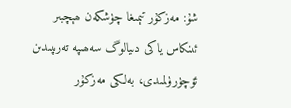شۇ: مەزكۇر تېمىغا چۈشكەن ھېچبىر ئىنكاس ياكى دىيالوگ سەھىپە تەرىپىدىن ئۆچۈرۈلمىدى، بەلكى مەزكۇر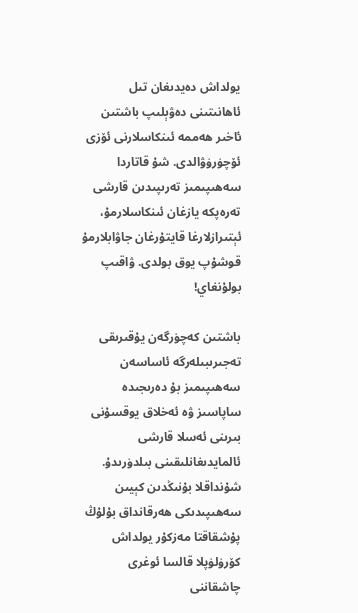يولداش دەيدىغان تىل ئاھانىتىنى دەۋېلىپ باشتىن ئاخىر ھەممە ئىنكاسلارنى ئۆزى ئۆچۈرۈۋالدى. شۇ قاتاردا سەھىپىمىز تەرىپىدىن قارشى تەرەپكە يازغان ئىنكاسلارمۇ، ئېتىرازلارغا قايتۇرغان جاۋابلارمۇ قوشۇپ يوق بولدى. ۋاقىپ بولۇنغاي!

باشتىن كەچۈرگەن يۇقىرىقى تەجىرىبىلەرگە ئاساسەن سەھىپىمىز بۇ دەرىجىدە ساپاسىز ۋە ئەخلاق يوقسۇنى بىرىنى ئەسلا قارشى ئالمايدىغانلىقىنى بىلدۈرىدۇ. شۇنداقلا بۇنىڭدىن كېيىن سەھىپىدىكى ھەرقانداق بۇلۇڭ پۇشقاقتا مەزكۇر يولداش كۆرۈلۈپلا قالسا ئوغرى چاشقاننى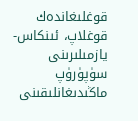قوغلىغاندەك قوغلاپ، ئىنكاس-يازمىلىرىنى سۈپۈرۈپ ماڭىدىغانلىقىنى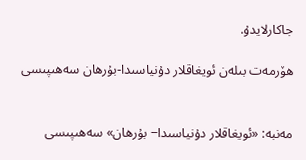جاكارلايدۇ.

ھۆرمەت بىلەن ئويغاقلار دۇنياسىدا-بۇرھان سەھىپىسى


مەنبە: «ئويغاقلار دۇنياسىدا− بۇرھان» سەھىپىسى